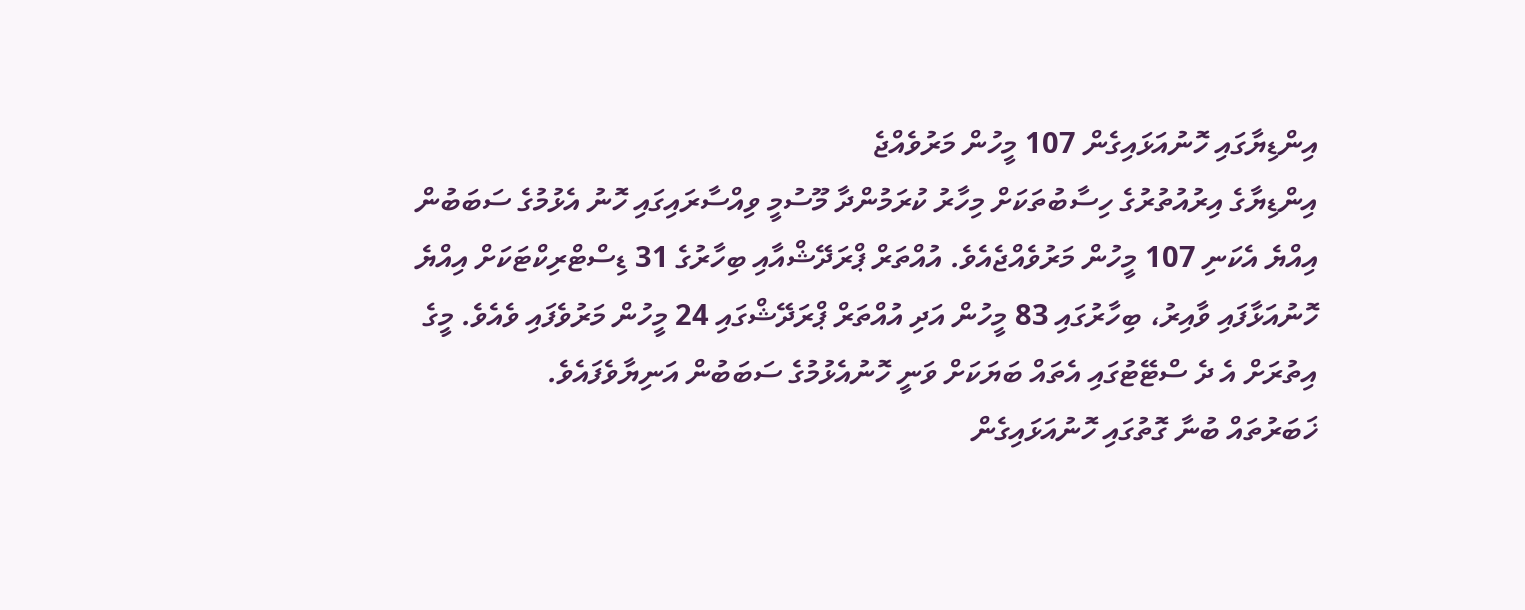އިންޑިޔާގައި ހޮނުއަޅައިގެން 107 މީހުން މަރުވެއްޖެ
އިންޑިޔާގެ އިރުއުތުރުގެ ހިސާބުތަކަށް މިހާރު ކުރަމުންދާ މޫސުމީ ވިއްސާރައިގައި ހޮނު އެޅުމުގެ ސަބަބުން އިއްޔެ އެކަނި 107 މީހުން މަރުވެއްޖެއެވެ. އުއްތަރް ޕްރަދޭޝްއާއި ބިހާރުގެ 31 ޑިސްޓްރިކްޓަކަށް އިއްޔެ ހޮނުއަޅާފައި ވާއިރު، ބިހާރުގައި 83 މީހުން އަދި އުއްތަރް ޕްރަދޭޝްގައި 24 މީހުން މަރުވެފައި ވެއެވެ. މީގެ އިތުރަށް އެ ދެ ސްޓޭޓުގައި އެތައް ބަޔަކަށް ވަނީ ހޮނުއެޅުމުގެ ސަބަބުން އަނިޔާވެފައެވެ.
ޚަބަރުތައް ބުނާ ގޮތުގައި ހޮނުއަޅައިގެން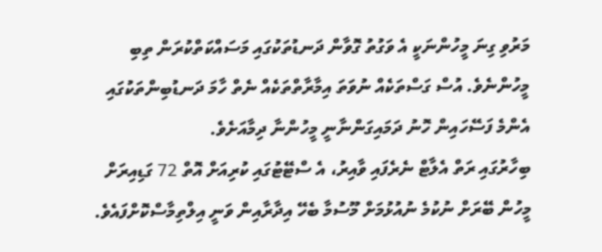މަރުވި ގިނަ މީހުންނަކީ އެ ވަގުތު ގޮވާން ދަނޑުތަކުގައި މަސައްކަތްކުރަން ތިބި މީހުންނެވެ. އުސް ގަސްތަކެއް ނުވަތަ އިމާރާތްތަކެއް ނެތް ހާމަ ދަނޑުބިންތަކުގައި އެންމެ ފަސޭހައިން ހޮނު ދަމައިގަންނާނީ މީހުންނާ ދިމާއަށެވެ.
ބިހާރުގައި ރަތް އެލާޓް ނެރެފައި ވާއިރު، އެ ސްޓޭޓުގައި ކުރިއަށް އޮތް 72 ގަޑިއިރަށް މީހުން ބޭރަށް ނުކުމެ ނުއުޅުމަށް މޫސުމާ ބެހޭ އިދާރާއިން ވަނީ އިލްތިމާސްކޮށްފައެވެ.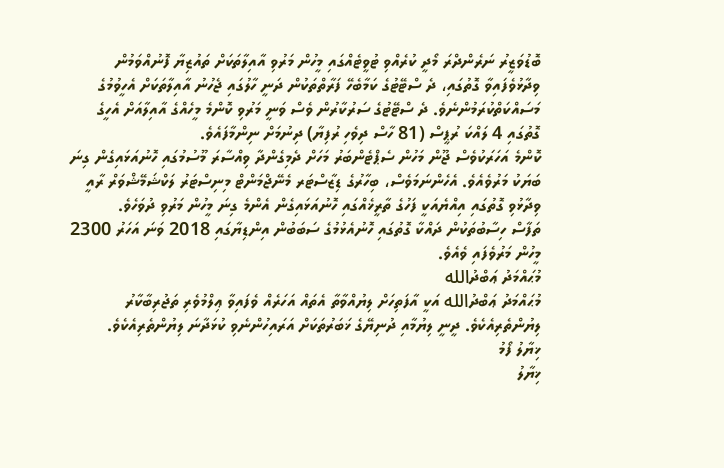ބޮޑުވަޒީރު ނަރެންދްރަ މޯދީ ކުރެއްވި ޓުވީޓެއްގައި މީހުން މަރުވި އާއިލާތަކަށް ތައުޒިޔާ ފޮނުއްވަމުން ވިދާޅުވެފައިވާ ގޮތުގައި، ދެ ސްޓޭޓުގެ ކަމާބެހޭ ފަރާތްތަކުން ދަނީ ހާލުގައި ޖެހުނު އާއިލާތަކަށް އެހީވުމުގެ މަސައްކަތްކުރަމުންނެވެ. ދެ ސްޓޭޓުގެ ސަރުކާރުން ވެސް ވަނީ މަރުވި ކޮންމެ މީހެއްގެ އާއިލާއަށް އެހީގެ ގޮތުގައި 4 ލައްކަ ރުޕީސް (81 ހާސް ދިވެހި ރުފިޔާ) ދިނުމަށް ނިންމާފައެވެ.
ކޮންމެ އަހަރަކުވެސް ޖޫން މަހުން ސެޕްޓެންބަރު މަހަށް ދެމިގެންދާ ވިއްސާރަ މޫސުމުގައި ހޮނުއަޅައިގެން ގިނަ ބަޔަކު މަރުވެއެވެ. އެހެންނަމަވެސް، ބިހާރުގެ ޑިޒާސްޓަރ މެނޭޖްމަންޓް މިނިސްޓަރު ލަކްޝަމޭޝްވަރް ރާއީ ވިދާޅުވި ގޮތުގައި އިއްޔެއަކީ ފަހުގެ ތާރީޚެއްގައި ހޮނުއަޅައިގެން އެންމެ ގިނަ މީހުން މަރުވި ދުވަހެވެ.
ތަފާސް ހިސާބުތަކުން ދައްކާ ގޮތުގައި ހޮނުއެޅުމުގެ ސަބަބުން އިންޑިޔާގައި 2018 ވަނަ އަހަރު 2300 މީހުން މަރުވެފައި ވެއެވެ.
މުޙައްމަދު ޢަބްދުالله
މުޙައްމަދު ޢަބްދުالله އަކީ އާފަތިހަށް ލިޔުއްވާތާ އެތައް އަހަރެއް ވެފައިވާ ޢިލްމުވެރި ތަޖުރިބާކާރު ލިޔުންތެރިއެކެވެ. ދީނީ ލިޔުމާއި ދުނިޔޭގެ ޚަބަރުތަކަށް އަރައިހުންނެވި ކުޅަދާނަ ލިޔުންތެރިއެކެވެ.
ޚިޔާލު ފޯމު
ޚިޔާލު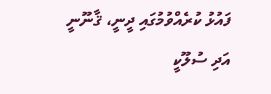ފައުޅު ކުރެއްވުމުގައި ދީނީ، ޤާނޫނީ އަދި ސުލޫކީ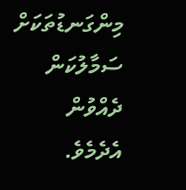މިންގަނޑުތަކަށް ސަމާލުކަން ދެއްވުން އެދެމެވެ.